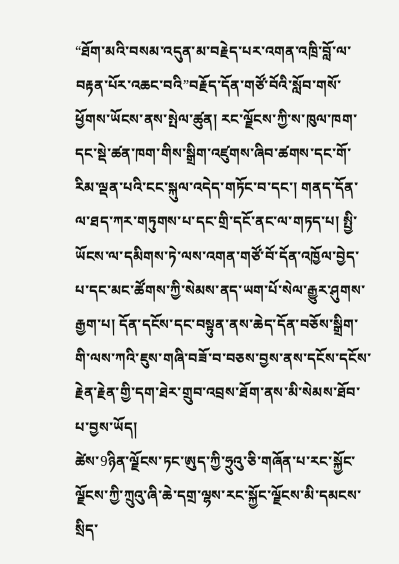“ཐོག་མའི་བསམ་འདུན་མ་བརྗེད་པར་འགན་འཁྲི་བློ་ལ་བརྟན་པོར་འཆང་བའི”བརྗོད་དོན་གཙོ་བོའི་སློབ་གསོ་ཕྱོགས་ཡོངས་ནས་སྤེལ་ཚུན། རང་ལྗོངས་ཀྱི་ས་ཁུལ་ཁག་དང་སྡེ་ཚན་ཁག་གིས་སྒྲིག་འཛུགས་ཞིབ་ཚགས་དང་གོ་རིམ་ལྡན་པའི་ངང་སྐུལ་འདེད་གཏོང་བ་དང་། གནད་དོན་ལ་ཐད་ཀར་གཏུགས་པ་དང་གྲི་དངོ་ནང་ལ་གཏད་པ། སྤྱི་ཡོངས་ལ་དམིགས་ཏེ་ལས་འགན་གཙོ་བོ་དོན་འཁྱོལ་བྱེད་པ་དང་མང་ཚོགས་ཀྱི་སེམས་ནད་ཡག་པོ་སེལ་རྒྱུར་ཤུགས་རྒྱག་པ། དོན་དངོས་དང་བསྟུན་ནས་ཆེད་དོན་བཅོས་སྒྲིག་གི་ལས་ཀའི་ཇུས་གཞི་བཟོ་བ་བཅས་བྱས་ནས་དངོས་དངོས་རྗེན་རྗེན་གྱི་དག་ཐེར་གྲུབ་འབྲས་ཐོག་ནས་མི་སེམས་ཐོབ་པ་བྱས་ཡོད།
ཚེས་9ཉིན་ལྗོངས་ཏང་ཨུད་ཀྱི་ཧྲུའུ་ཅི་གཞོན་པ་རང་སྐྱོང་ལྗོངས་ཀྱི་ཀྲུའུ་ཞི་ཆེ་དགྲ་ལྷས་རང་སྐྱོང་ལྗོངས་མི་དམངས་སྲིད་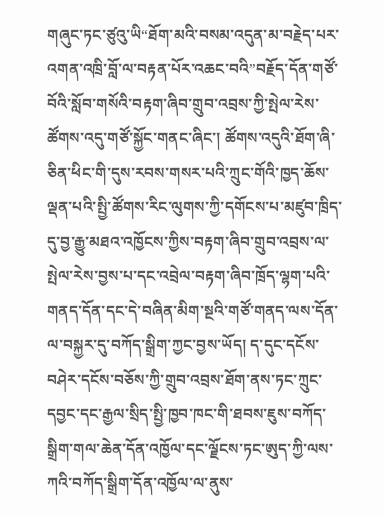གཞུང་ཏང་ཙུའུ་ཡི“ཐོག་མའི་བསམ་འདུན་མ་བརྗེད་པར་འགན་འཁྲི་བློ་ལ་བརྟན་པོར་འཆང་བའི”བརྗོད་དོན་གཙོ་བོའི་སློབ་གསོའི་བརྟག་ཞིབ་གྲུབ་འབྲས་ཀྱི་སྤེལ་རེས་ཚོགས་འདུ་གཙོ་སྐྱོང་གནང་ཞིང་། ཚོགས་འདུའི་ཐོག་ཞི་ཅིན་ཕིང་གི་དུས་རབས་གསར་པའི་ཀྲུང་གོའི་ཁྱད་ཆོས་ལྡན་པའི་སྤྱི་ཚོགས་རིང་ལུགས་ཀྱི་དགོངས་པ་མཛུབ་ཁྲིད་དུ་བྱ་རྒྱུ་མཐའ་འཁྱོངས་ཀྱིས་བརྟག་ཞིབ་གྲུབ་འབྲས་ལ་སྤེལ་རེས་བྱས་པ་དང་འབྲེལ་བརྟག་ཞིབ་ཁྲོད་ལྷག་པའི་གནད་དོན་དང་དེ་བཞིན་མིག་སྔའི་གཙོ་གནད་ལས་དོན་ལ་བསྐྱར་དུ་བཀོད་སྒྲིག་ཀྱང་བྱས་ཡོད། ད་དུང་དངོས་བཤེར་དངོས་བཅོས་ཀྱི་གྲུབ་འབྲས་ཐོག་ནས་ཏང་ཀྲུང་དབྱང་དང་རྒྱལ་སྲིད་སྤྱི་ཁྱབ་ཁང་གི་ཐབས་ཇུས་བཀོད་སྒྲིག་གལ་ཆེན་དོན་འཁྱོལ་དང་ལྗོངས་ཏང་ཨུད་ཀྱི་ལས་ཀའི་བཀོད་སྒྲིག་དོན་འཁྱོལ་ལ་ནུས་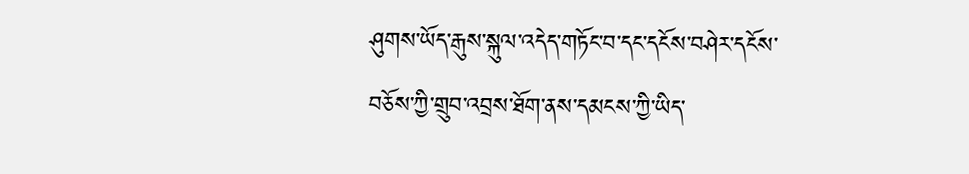ཤུགས་ཡོད་རྒུས་སྐུལ་འདེད་གཏོང་བ་དང་དངོས་བཤེར་དངོས་བཅོས་ཀྱི་གྲུབ་འབྲས་ཐོག་ནས་དམངས་ཀྱི་ཡིད་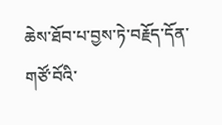ཆེས་ཐོབ་པ་བྱས་ཏེ་བརྗོད་དོན་གཙོ་བོའི་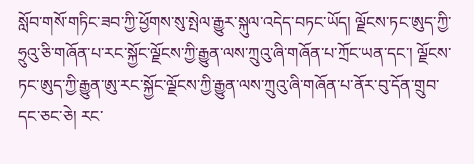སློབ་གསོ་གཏིང་ཟབ་ཀྱི་ཕྱོགས་སུ་སྤེལ་རྒྱུར་སྐུལ་འདེད་བཏང་ཡོད། ལྗོངས་ཏང་ཨུད་ཀྱི་ཧྲུའུ་ཅི་གཞོན་པ་རང་སྐྱོང་ལྗོངས་ཀྱི་རྒྱུན་ལས་ཀྲུའུ་ཞི་གཞོན་པ་ཀྲོང་ཡན་དང་། ལྗོངས་ཏང་ཨུད་ཀྱི་རྒྱུན་ཨུ་རང་སྐྱོང་ལྗོངས་ཀྱི་རྒྱུན་ལས་ཀྲུའུ་ཞི་གཞོན་པ་ནོར་བུ་དོན་གྲུབ་དང་ཅང་ཅེ། རང་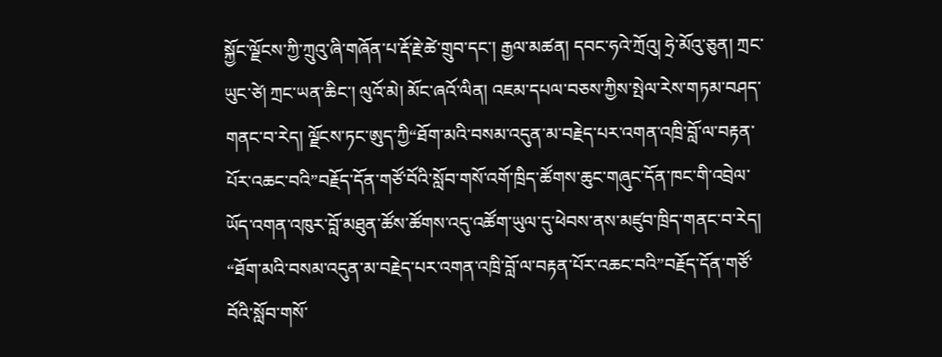སྐྱོང་ལྗོངས་ཀྱི་ཀྲུའུ་ཞི་གཞོན་པ་རྡོ་རྗེ་ཚེ་གྲུབ་དང་། རྒྱལ་མཚན། དབང་ཧའེ་ཀྲོའུ། ཧྲེ་མོའུ་ཅུན། ཀྲང་ཡུང་ཙེ། ཀྲང་ཡན་ཆིང་། ལུའོ་མེ། མོང་ཞའོ་ལིན། འཇམ་དཔལ་བཅས་ཀྱིས་སྤེལ་རེས་གཏམ་བཤད་གནང་བ་རེད། ལྗོངས་ཏང་ཨུད་ཀྱི“ཐོག་མའི་བསམ་འདུན་མ་བརྗེད་པར་འགན་འཁྲི་བློ་ལ་བརྟན་པོར་འཆང་བའི”བརྗོད་དོན་གཙོ་བོའི་སློབ་གསོ་འགོ་ཁྲིད་ཚོགས་ཆུང་གཞུང་དོན་ཁང་གི་འབྲེལ་ཡོད་འགན་འཁུར་བློ་མཐུན་ཚོས་ཚོགས་འདུ་འཚོག་ཡུལ་དུ་ཕེབས་ནས་མཛུབ་ཁྲིད་གནང་བ་རེད།
“ཐོག་མའི་བསམ་འདུན་མ་བརྗེད་པར་འགན་འཁྲི་བློ་ལ་བརྟན་པོར་འཆང་བའི”བརྗོད་དོན་གཙོ་བོའི་སློབ་གསོ་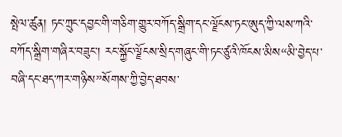སྤེལ་ཚུན། ཏང་ཀྲུང་དབྱང་གི་གཅིག་གྱུར་བཀོད་སྒྲིག་དང་ལྗོངས་ཏང་ཨུད་ཀྱི་ལས་ཀའི་བཀོད་སྒྲིག་གཞིར་བཟུང་། རང་སྐྱོང་ལྗོངས་སྲིད་གཞུང་གི་ཏང་ཙུའི་ཁོངས་མིས“མི་བྱེད་པ་བཞི་དང་ཐད་ཀར་གཉིས”སོགས་ཀྱི་བྱེད་ཐབས་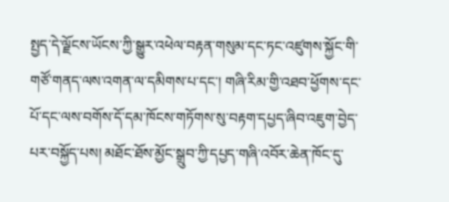སྤྱད་དེ་ལྗོངས་ཡོངས་ཀྱི་སྒྱུར་འཕེལ་བརྟན་གསུམ་དང་ཏང་འཛུགས་སྐྱོང་གི་གཙོ་གནད་ལས་འགན་ལ་དམིགས་པ་དང་། གཞི་རིམ་གྱི་འཐབ་ཕྱོགས་དང་པོ་དང་ལས་བགོས་དོ་དམ་ཁོངས་གཏོགས་སུ་བརྟག་དཔྱད་ཞིབ་འཇུག་བྱེད་པར་བསྐྱོད་པས། མཐོང་ཐོས་མྱོང་སྒྲུབ་ཀྱི་དཔྱད་གཞི་འབོར་ཆེན་ཁོང་དུ་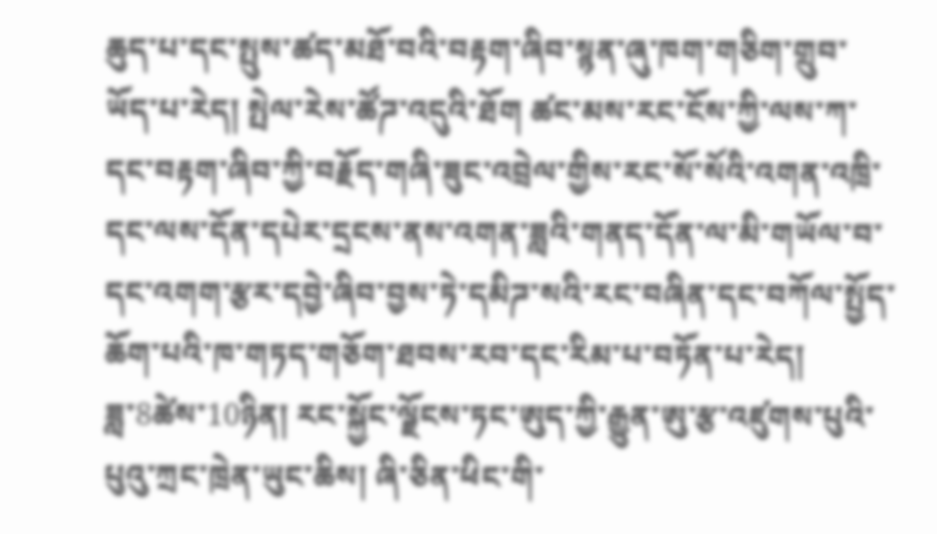ཆུད་པ་དང་སྤུས་ཚད་མཐོ་བའི་བརྟག་ཞིབ་སྙན་ཞུ་ཁག་གཅིག་གྲུབ་ཡོད་པ་རེད། སྤེལ་རེས་ཚོཌ་འདུའི་ཐོག ཚང་མས་རང་ངོས་ཀྱི་ལས་ཀ་དང་བརྟག་ཞིབ་ཀྱི་བརྗོད་གཞི་ཟུང་འབྲེལ་གྱིས་རང་སོ་སོའི་འགན་འཁྲི་དང་ལས་དོན་དཔེར་དྲངས་ནས་འགན་ཟླའི་གནད་དོན་ལ་མི་གཡོལ་བ་དང་འགག་རྩར་དབྱེ་ཞིབ་བྱས་ཏེ་དམིཌ་སའི་རང་བཞིན་དང་བཀོལ་སྤྱོད་ཆོག་པའི་ཁ་གཏད་གཅོག་ཐབས་རབ་དང་རིམ་པ་བཏོན་པ་རེད།
ཟླ་8ཚེས་10ཉིན། རང་སྐྱོང་ལྗོངས་ཏང་ཨུད་ཀྱི་རྒྱུན་ཨུ་རྩ་འཛུགས་པུའི་པུའུ་ཀྲང་ཁྲེན་ཡུང་ཆིས། ཞི་ཅིན་ཕིང་གི་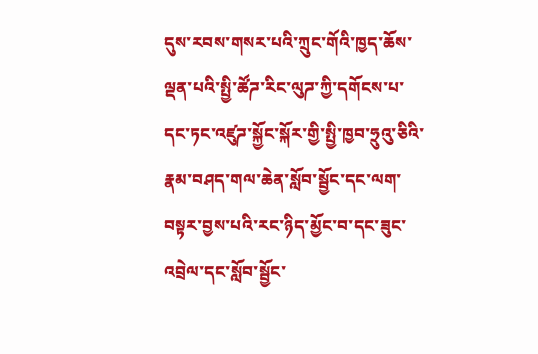དུས་རབས་གསར་པའི་ཀྲུང་གོའི་ཁྱད་ཆོས་ལྡན་པའི་སྤྱི་ཚོཌ་རིང་ལུཌ་ཀྱི་དགོངས་པ་དང་ཏང་འཛུཌ་སྐྱོང་སྐོར་གྱི་སྤྱི་ཁྱབ་ཧྲུའུ་ཅིའི་རྣམ་བཤད་གལ་ཆེན་སློབ་སྦྱོང་དང་ལག་བསྟར་བྱས་པའི་རང་ཉིད་མྱོང་བ་དང་ཟུང་འབྲེལ་དང་སློབ་སྦྱོང་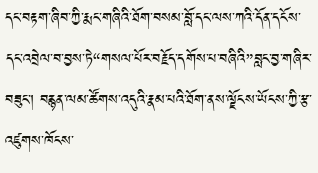དང་བརྟག་ཞིབ་ཀྱི་རྨང་གཞིའི་ཐོག་བསམ་བློ་དང་ལས་ཀའི་དོན་དངོས་དང་འབྲེལ་བ་བྱས་ཏེ“གསལ་པོར་བརྗོད་དགོས་པ་བཞིའི”བླང་བྱ་གཞིར་བཟུང་། བརྙན་ལམ་ཚོགས་འདུའི་རྣམ་པའི་ཐོག་ནས་ལྗོངས་ཡོངས་ཀྱི་རྩ་འཛུགས་ཁོངས་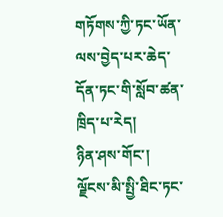གཏོགས་ཀྱི་ཏང་ཡོན་ལས་བྱེད་པར་ཆེད་དོན་ཏང་གི་སློབ་ཚན་ཁྲིད་པ་རེད།
ཉིན་ཤས་གོང་། ལྗོངས་མི་སྤྱི་ཐིང་ཏང་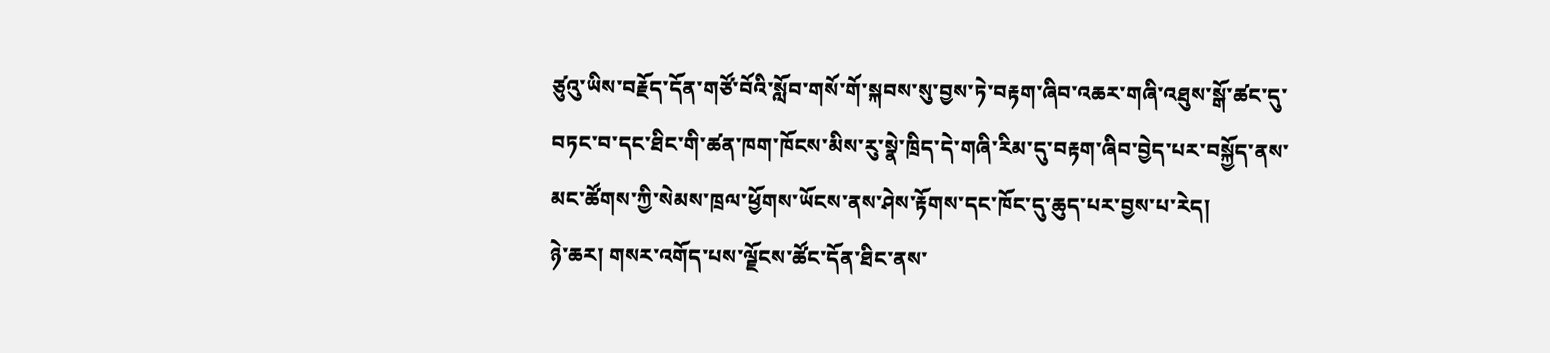ཙུའུ་ཡིས་བརྗོད་དོན་གཙོ་བོའི་སློབ་གསོ་གོ་སྐབས་སུ་བྱས་ཏེ་བརྟག་ཞིབ་འཆར་གཞི་འཐུས་སྒོ་ཚང་དུ་བཏང་བ་དང་ཐིང་གི་ཚན་ཁག་ཁོངས་མིས་རུ་སྣེ་ཁྲིད་དེ་གཞི་རིམ་དུ་བརྟག་ཞིབ་བྱེད་པར་བསྐྱོད་ནས་མང་ཚོགས་ཀྱི་སེམས་ཁྲལ་ཕྱོགས་ཡོངས་ནས་ཤེས་རྟོགས་དང་ཁོང་དུ་ཆུད་པར་བྱས་པ་རེད།
ཉེ་ཆར། གསར་འགོད་པས་ལྗོངས་ཚོང་དོན་ཐིང་ནས་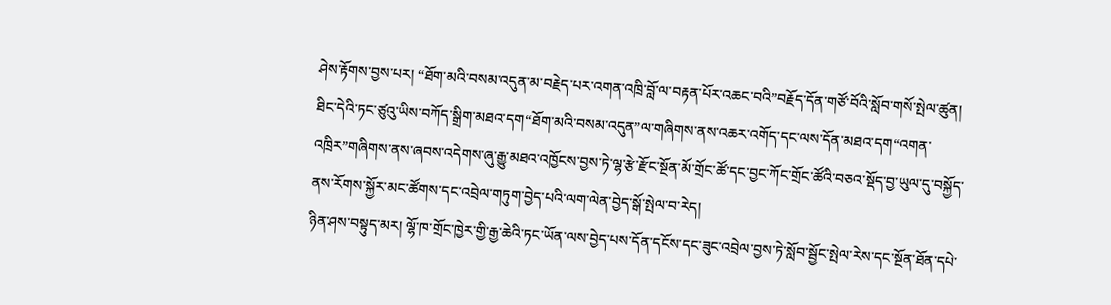ཤེས་རྟོགས་བྱས་པར། “ཐོག་མའི་བསམ་འདུན་མ་བརྗེད་པར་འགན་འཁྲི་བློ་ལ་བརྟན་པོར་འཆང་བའི”བརྗོད་དོན་གཙོ་བོའི་སློབ་གསོ་སྤེལ་ཚུན། ཐིང་དེའི་ཏང་ཙུའུ་ཡིས་བཀོད་སྒྲིག་མཐའ་དག“ཐོག་མའི་བསམ་འདུན”ལ་གཞིགས་ནས་འཆར་འགོད་དང་ལས་དོན་མཐའ་དག“འགན་འཁྲིར”གཞིགས་ནས་ཞབས་འདེགས་ཞུ་རྒྱུ་མཐའ་འཁྱོངས་བྱས་ཏེ་ལྷ་རྩེ་རྫོང་སྔོན་མོ་གྲོང་ཚོ་དང་བྱང་ཀོང་གྲོང་ཚོའི་བཅའ་སྡོད་བྱ་ཡུལ་དུ་བསྐྱོད་ནས་རོགས་སྐྱོར་མང་ཚོགས་དང་འབྲེལ་གཏུག་བྱེད་པའི་ལག་ལེན་བྱེད་སྒོ་སྤེལ་བ་རེད།
ཉིན་ཤས་བསྟུད་མར། ལྷོ་ཁ་གྲོང་ཁྱེར་གྱི་རྒྱ་ཆེའི་ཏང་ཡོན་ལས་བྱེད་པས་དོན་དངོས་དང་ཟུང་འབྲེལ་བྱས་ཏེ་སློབ་སྦྱོང་སྤེལ་རེས་དང་སྔོན་ཐོན་དཔེ་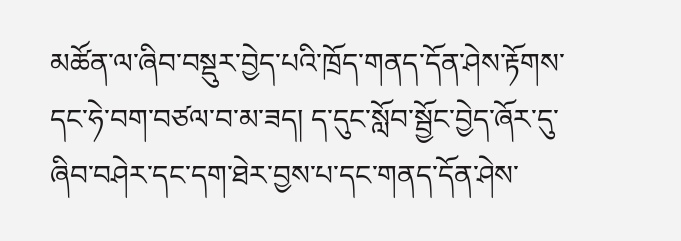མཚོན་ལ་ཞིབ་བསྡུར་བྱེད་པའི་ཁྲོད་གནད་དོན་ཤེས་རྟོགས་དང་ཧེ་བག་བཙལ་བ་མ་ཟད། ད་དུང་སློབ་སྦྱོང་བྱེད་ཞོར་དུ་ཞིབ་བཤེར་དང་དག་ཐེར་བྱས་པ་དང་གནད་དོན་ཤེས་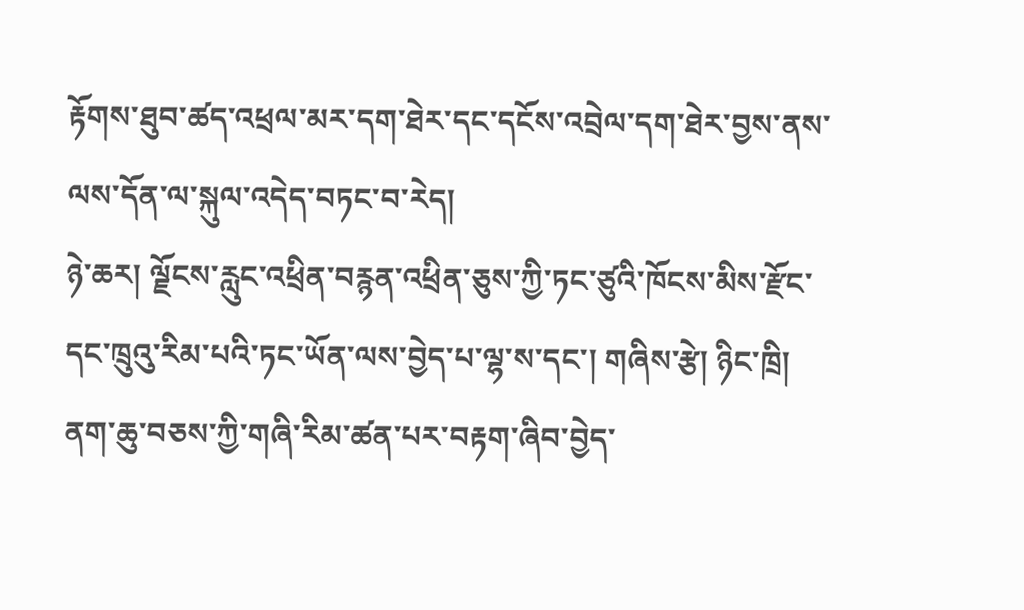རྟོགས་ཐུབ་ཚད་འཕྲལ་མར་དག་ཐེར་དང་དངོས་འབྲེལ་དག་ཐེར་བྱས་ནས་ལས་དོན་ལ་སྐུལ་འདེད་བཏང་བ་རེད།
ཉེ་ཆར། ལྗོངས་རླུང་འཕྲིན་བརྙན་འཕྲིན་ཅུས་ཀྱི་ཏང་ཙུའི་ཁོངས་མིས་རྫོང་དང་ཁྲུའུ་རིམ་པའི་ཏང་ཡོན་ལས་བྱེད་པ་ལྷ་ས་དང་། གཞིས་རྩེ། ཉིང་ཁྲི། ནག་ཆུ་བཅས་ཀྱི་གཞི་རིམ་ཚན་པར་བརྟག་ཞིབ་བྱེད་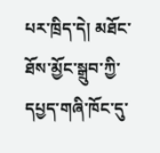པར་ཁྲིད་དེ། མཐོང་ཐོས་མྱོང་སྒྲུབ་ཀྱི་དཔྱད་གཞི་ཁོང་དུ་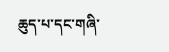ཆུད་པ་དང་གཞི་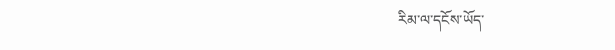རིམ་ལ་དངོས་ཡོད་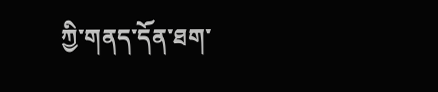ཀྱི་གནད་དོན་ཐག་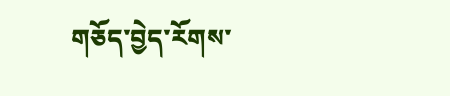གཅོད་བྱེད་རོགས་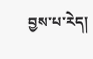བྱས་པ་རེད།